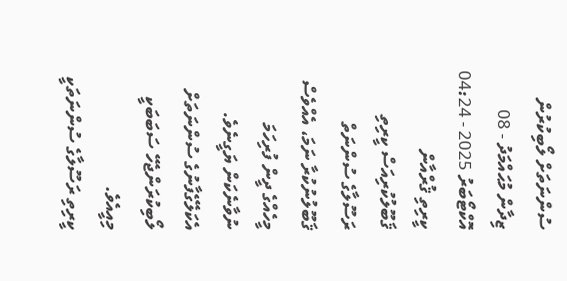ސުންނަތަށް ލޯބިކުރުން
ޒިދާން މުޙައްމަދު - 08 އޮކްޓޯބަރު 2025 - 04:24
ކީރިތި ޤުރްއާން ޤަބޫލުކުރިއަސް ކީރިތި ރަސޫލާގެ ސުންނަތް ޤަބޫލުނުކުރާ ނަމަ، އެއްވެސް މީހެއްގެ ދީން ފުރިހަމަ ނުވާނެކަން ޔަގީނެވެ. އެކަލޭގެފާނުގެ ސުންނަތަށް ލޯބިކުރަންޖެހޭ ސަބަބަކީ މިއީއެވެ.
ކީރިތި ރަސޫލާގެ ސުންނަތަކީ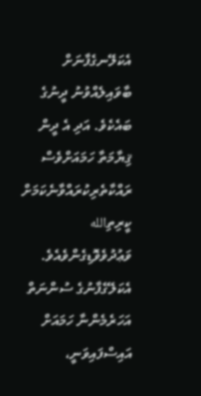އެކަލޭނގެފާނަށް ބާވައިލެއްވުނު ދީނުގެ ބައެކެވެ. އަދި އެ ދީން ޤިޔާމަތާ ހަމައަށްވެސް ރައްކާތެރިކުރައްވާނެކަމަށް ކީރިތިالله ވަޢުދުވެވޮޑިގެންވެއެވެ. އެކަލޭގެފާނުގެ ސުންނަތް އަހަރެމެންނާ ހަމައަށް އައިސްފައިވަނީ،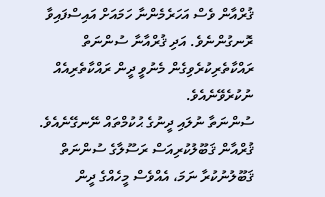ޤުރްއާން ވެސް އަހަރެމެންނާ ހަމައަށް އައިސްފައިވާ ރޮނގުންނެވެ. އަދި ޤުރްއާނާ ސުންނަތް ރައްކާތެރިކުރެވިގެން މެނުވީ ދީން ރައްކާތެރިއެއް ނުކުރެވޭނެއެވެ.
ސުންނަތާ ނުލައި ދީނުގެ ޙުކުމްތައް ނޭނގޭނެއެވެ. ޤުރްއާން ޤަބޫލުކުރިއަސް ރަސޫލާގެ ސުންނަތް ޤަބޫލުނުކުރާ ނަމަ، އެއްވެސް މީހެއްގެ ދީން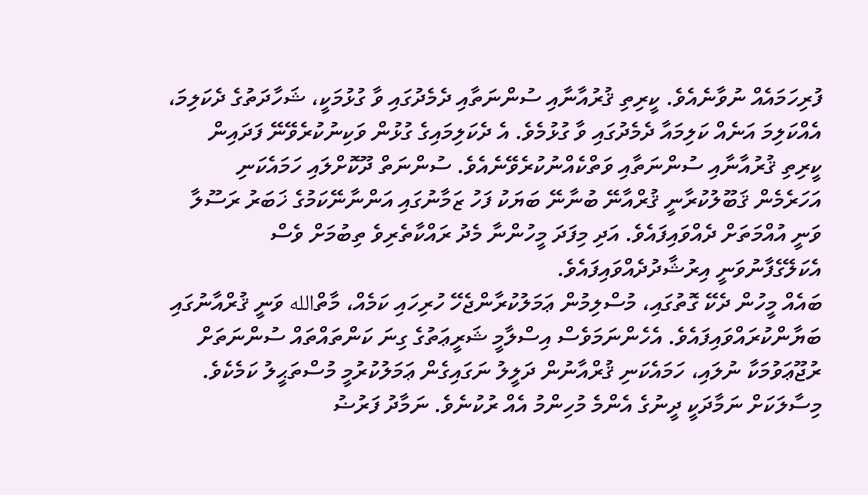ފުރިހަމައެއް ނުވާނެއެވެ. ކީރިތި ޤުރުއާނާއި ސުންނަތާއި ދެމެދުގައި ވާ ގުޅުމަކީ، ޝަހާދަތުގެ ދެކަލިމަ، އެއްކަލިމަ އަނެއް ކަލިމައާ ދެމެދުގައި ވާ ގުޅުމެވެ. އެ ދެކަލިމައިގެ ގުޅުން ވަކިނުކުރެވޭނޭ ފަދައިން ކީރިތި ޤުރުއާނާއި ސުންނަތާއި ވަތްކެއްނުކުރެވޭނެއެވެ. ސުންނަތް ދޫކޮށްލައި ހަމައެކަނި އަހަރެމެން ޤަބޫލުކުރާނީ ޤުރްއާނޭ ބުނާނޭ ބަޔަކު ފަހު ޒަމާނުގައި އަންނާނޭކަމުގެ ޚަބަރު ރަސޫލާ ވަނީ އުއްމަތަށް ދެއްވައިފައެވެ. އަދި މިފަދަ މީހުންނާ މެދު ރައްކާތެރިވެ ތިބުމަށް ވެސް އެކަލޭގެފާނުވަނީ އިރުޝާދުދެއްވައިފައެވެ.
ބައެއް މީހުން ދެކޭ ގޮތުގައި، މުސްލިމުން ޢަމަލުކުރާންޖެހޭ ހުރިހައި ކަމެއް، މާތްالله ވަނީ ޤުރްއާނުގައި ބަޔާންކުރައްވައިފައެވެ. އެހެންނަމަވެސް އިސްލާމީ ޝަރީޢަތުގެ ގިނަ ކަންތައްތައް ސުންނަތަށް ރުޖޫޢަވުމަކާ ނުލައި، ހަމައެކަނި ޤުރްއާނުން ދަލީލު ނަގައިގެން ޢަމަލުކުރުމީ މުސްތަޙީލު ކަމެކެވެ.
މިސާލަކަށް ނަމާދަކީ ދީނުގެ އެންމެ މުހިންމު އެއް ރުކުނެވެ. ނަމާދު ފަރުޟު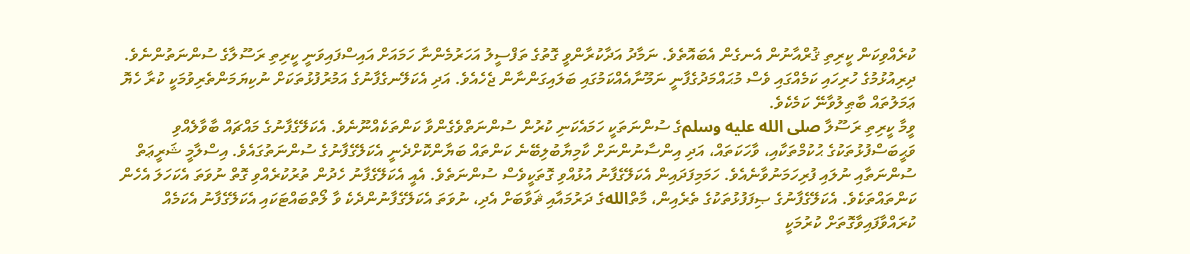ކުރެއްވިކަން ކީރިތި ޤުރްއާނުން އެނގެން އެބައޮތެވެ. ނަމާދު އަދާކުރާންވީ ގޮތުގެ ތަފްސީލު އަހަރުމެންނާ ހަމައަށް އައިސްފައިވަނީ ކީރިތި ރަސޫލާގެ ސުންނަތުންނެވެ.
ދިރިއުޅުމުގެ ހުރިހައި ކަމެއްގައި ވެސް މުޙައްމަދުގެފާނީ ނަމޫނާއެއްކަމުގައި ބަލައިގަންނާން ޖެހެއެވެ. އަދި އެކަލޭނގެފާނުގެ އަމުރުފުޅުތަކަށް ނުކިޔަމަންތެރިވުމަކީ ކުރާ ހެޔޮ ޢަމަލުތައް ބާޠިލުވާނޭ ކަމެކެވެ.
ވީމާ ކީރިތި ރަސޫލާ صلى الله عليه وسلمގެ ސުންނަތަކީ ހަމައެކަނި ކުރުން ސުންނަތްވެގެންވާ ކަންތަކެއްނޫނެވެ. އެކަލޭގެފާނުގެ މައްޗައް ބާވާލެއްވި ވަޙީބަސްފުޅުތަކުގެ ޙުކުމްތަކާއި، ވާހަކަތައް، އަދި އިންސާނުންނަށް ކާމިޔާބުލިބޭނެ ކަންތައް ބަޔާންކޮށްދެނީ އެކަލޭގެފާނުގެ ސުންނަތުގައެވެ. އިސްލާމީ ޝަރީޢަތް ސުންނަތާއި ނުލައި ފުރިހަމަނުވާނެއެވެ. ހަމަމިފަދައިން އެކަލޭގެފާނު އުޅުއްވި ގޮތަކީވެސް ސުންނަތެވެ. އެއީ އެކަލޭގެފާނު ހެދުން ތުރުކުރެއްވި ގޮތް ނުވަތަ އެކަހަލަ އެހެން ކަންތައްތަކެވެ. އެކަލޭގެފާނުގެ ޞިފަފުޅުތަކުގެ ތެރެއިން، މާތްاللهގެ ދަރުމައާއި ޘަވާބަށް އެދި، ނުވަތަ އެކަލޭގެފާނުންދެކެ ވާ ލޯތްބައްޓަކައި އެކަލޭގެފާނު އެކަމެއް ކުރައްވާފައިވާގޮތަށް ކުރުމަކީ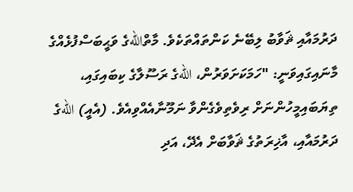ދަރުމައާއި ޘަވާބު ލިބޭނެ ކަންތައްތަކެވެ. މާތްاللهގެ ވަޙީބަސްފުޅެއްގެ މާނައިގައިވަނީ: "ހަމަކަށަވަރުން، اللهގެ ރަސޫލާގެ ކިބައިގައި، ތިޔަބައިމީހުންނަށް ރިވެތިވެގެންވާ ނަމޫނާއެއްވިއެވެ. (އެއީ) اللهގެ ދަރުމައާއި، އާޚިރަތުގެ ޘަވާބަށް އެދޭ، އަދި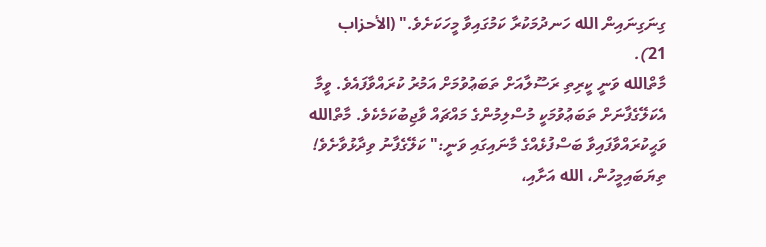ގިނަގިނައިން الله ހަނދުމަކުރާ ކަމުގައިވާ މީހަކަށެވެ." (الأحزاب 21).
މާތްالله ވަނީ ކީރިތި ރަސޫލާއަށް ތަބަޢުވުމަށް އަމުރު ކުރައްވާފައެވެ. ވީމާ އެކަލޭގެފާނަށް ތަބަޢުވުމަކީ މުސްލިމުންގެ މައްޗައް ވާޖިބުކަމެކެވެ. މާތްالله ވަޙީކުރައްވާފައިވާ ބަސްފުޅެއްގެ މާނައިގައި ވަނީ:" ކަލޭގެފާނު ވިދާޅުވާށެވެ! ތިޔަބައިމީހުން، الله އަށާއި،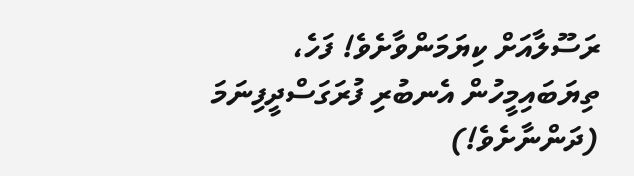ރަސޫލާއަށް ކިޔަމަންވާށެވެ! ފަހެ، ތިޔަބައިމީހުން އެނބުރި ފުރަގަސްދީފިނަމަ (ދަންނާށެވެ!)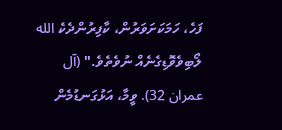ފަހެ، ހަމަކަށަވަރުން، ކާފިރުންދެކެ الله ލޯބިވެވޮޑިގެނެއް ނުވެތެވެ." (آل عمران 32). ވީމާ، އަޅުގަނޑުމެން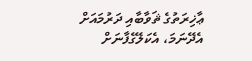ޢާޚިރަތުގެ ޘަވާބާއި ދަރުމައަށް އެދޭނަމަ، އެކަލޭގެފާނަށް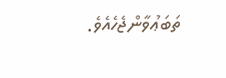ތަބަޢުވާންޖެހެއެވެ.